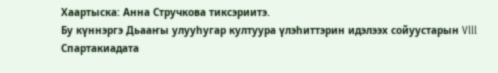Хаартыска: Анна Стручкова тиксэриитэ.
Бу күннэргэ Дьааҥы улууһугар култуура үлэһиттэрин идэлээх сойуустарын Vlll Спартакиадата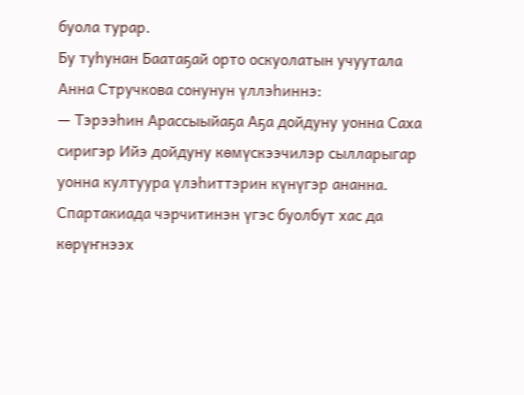буола турар.
Бу туһунан Баатаҕай орто оскуолатын учуутала Анна Стручкова сонунун үллэһиннэ:
— Тэрээһин Арассыыйаҕа Аҕа дойдуну уонна Саха сиригэр Ийэ дойдуну көмүскээчилэр сылларыгар уонна култуура үлэһиттэрин күнүгэр ананна. Спартакиада чэрчитинэн үгэс буолбут хас да көрүҥнээх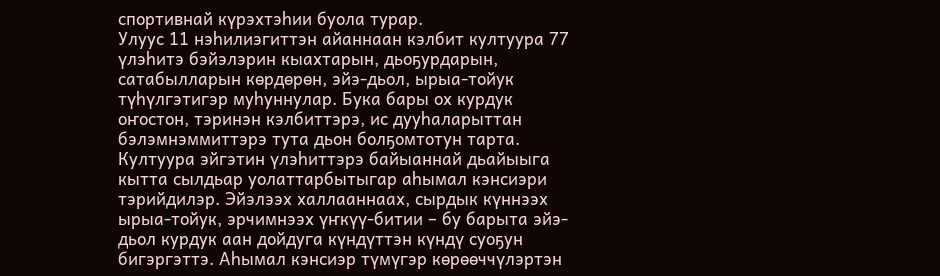спортивнай күрэхтэһии буола турар.
Улуус 11 нэһилиэгиттэн айаннаан кэлбит култуура 77 үлэһитэ бэйэлэрин кыахтарын, дьоҕурдарын, сатабылларын көрдөрөн, эйэ-дьол, ырыа-тойук түһүлгэтигэр муһуннулар. Бука бары ох курдук оҥостон, тэринэн кэлбиттэрэ, ис дууһаларыттан бэлэмнэммиттэрэ тута дьон болҕомтотун тарта.
Култуура эйгэтин үлэһиттэрэ байыаннай дьайыыга кытта сылдьар уолаттарбытыгар аһымал кэнсиэри тэрийдилэр. Эйэлээх халлааннаах, сырдык күннээх ырыа-тойук, эрчимнээх үҥкүү-битии – бу барыта эйэ-дьол курдук аан дойдуга күндүттэн күндү суоҕун бигэргэттэ. Аһымал кэнсиэр түмүгэр көрөөччүлэртэн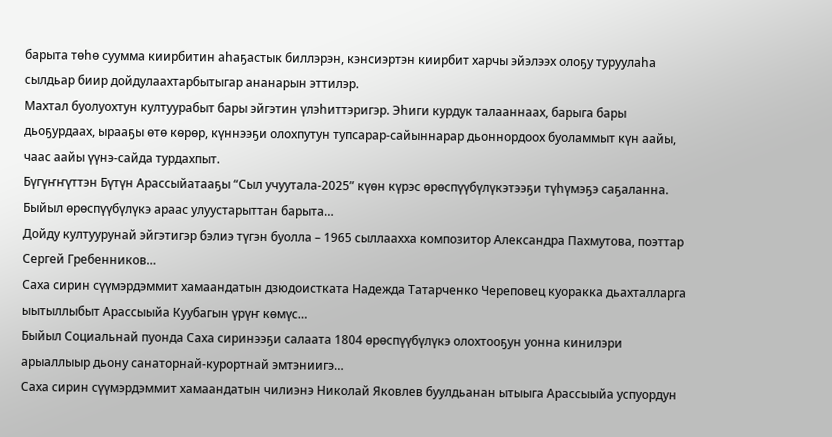барыта төһө суумма киирбитин аһаҕастык биллэрэн, кэнсиэртэн киирбит харчы эйэлээх олоҕу туруулаһа сылдьар биир дойдулаахтарбытыгар ананарын эттилэр.
Махтал буолуохтун култуурабыт бары эйгэтин үлэһиттэригэр. Эһиги курдук талааннаах, барыга бары дьоҕурдаах, ырааҕы өтө көрөр, күннээҕи олохпутун тупсарар-сайыннарар дьоннордоох буоламмыт күн аайы, чаас аайы үүнэ-сайда турдахпыт.
Бүгүҥҥүттэн Бүтүн Арассыйатааҕы “Сыл учуутала-2025” күөн күрэс өрөспүүбүлүкэтээҕи түһүмэҕэ саҕаланна. Быйыл өрөспүүбүлүкэ араас улуустарыттан барыта…
Дойду култуурунай эйгэтигэр бэлиэ түгэн буолла – 1965 сыллаахха композитор Александра Пахмутова, поэттар Сергей Гребенников…
Саха сирин сүүмэрдэммит хамаандатын дзюдоистката Надежда Татарченко Череповец куоракка дьахталларга ыытыллыбыт Арассыыйа Куубагын үрүҥ көмүс…
Быйыл Социальнай пуонда Саха сиринээҕи салаата 1804 өрөспүүбүлүкэ олохтооҕун уонна кинилэри арыаллыыр дьону санаторнай-курортнай эмтэниигэ…
Саха сирин сүүмэрдэммит хамаандатын чилиэнэ Николай Яковлев буулдьанан ытыыга Арассыыйа успуордун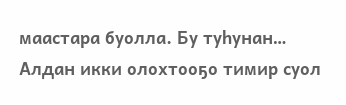маастара буолла. Бу туһунан…
Алдан икки олохтооҕо тимир суол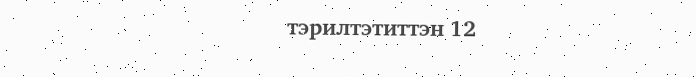тэрилтэтиттэн 12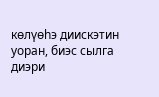көлүөһэ диискэтин уоран, биэс сылга диэри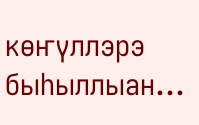көҥүллэрэ быһыллыан…